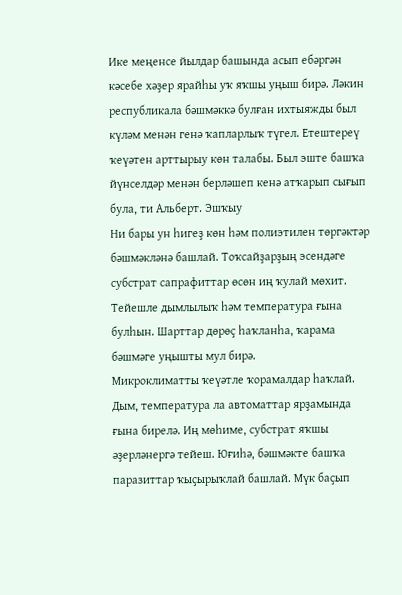Ике меңенсе йылдар башында асып ебәргән кәсебе хәҙер ярайһы уҡ яҡшы уңыш бирә. Ләкин республикала бәшмәккә булған ихтыяжды был күләм менән генә ҡапларлыҡ түгел. Етештереү ҡеүәтен арттырыу көн талабы. Был эште башҡа йүнселдәр менән берләшеп кенә атҡарып сығып була, ти Альберт. Эшҡыу
Ни бары ун һигеҙ көн һәм полиэтилен төргәктәр бәшмәкләнә башлай. Тоҡсайҙарҙың эсендәге субстрат сапрафиттар өсөн иң ҡулай мөхит. Тейешле дымлылыҡ һәм температура ғына булһын. Шарттар дөрөҫ һаҡланһа, ҡарама бәшмәге уңышты мул бирә.
Микроклиматты ҡеүәтле ҡорамалдар һаҡлай. Дым, температура ла автоматтар ярҙамында ғына бирелә. Иң мөһиме, субстрат яҡшы әҙерләнергә тейеш. Юғиһә, бәшмәкте башҡа паразиттар ҡыҫырыҡлай башлай. Мүк баҫып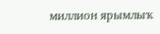миллион ярымлыҡ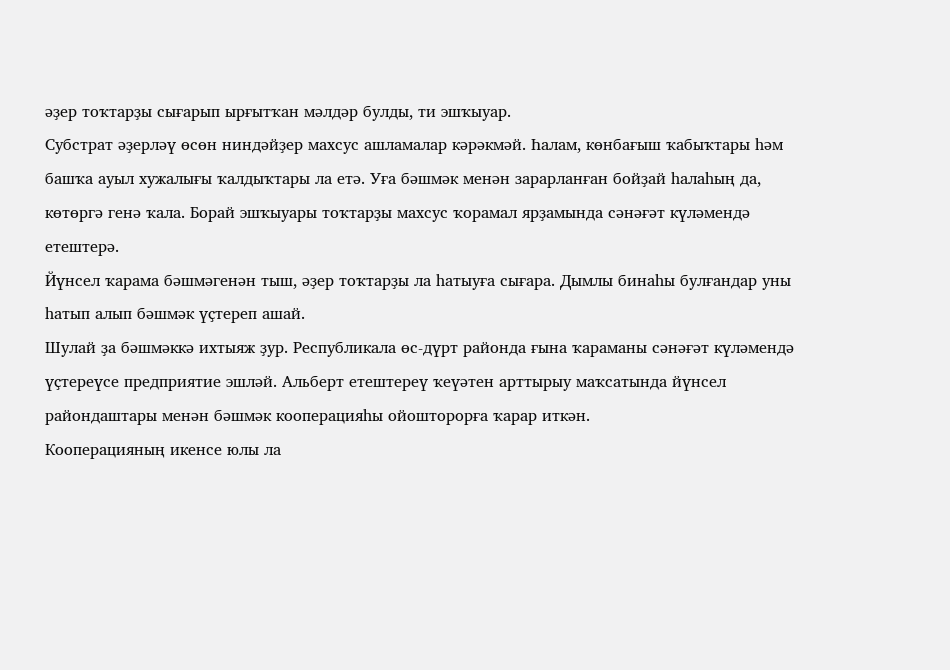әҙер тоҡтарҙы сығарып ырғытҡан мәлдәр булды, ти эшҡыуар.
Субстрат әҙерләү өсөн ниндәйҙер махсус ашламалар кәрәкмәй. Һалам, көнбағыш ҡабыҡтары һәм башҡа ауыл хужалығы ҡалдыҡтары ла етә. Уға бәшмәк менән зарарланған бойҙай һалаһың да, көтөргә генә ҡала. Борай эшҡыуары тоҡтарҙы махсус ҡорамал ярҙамында сәнәғәт күләмендә етештерә.
Йүнсел ҡарама бәшмәгенән тыш, әҙер тоҡтарҙы ла һатыуға сығара. Дымлы бинаһы булғандар уны һатып алып бәшмәк үҫтереп ашай.
Шулай ҙа бәшмәккә ихтыяж ҙур. Республикала өс-дүрт районда ғына ҡараманы сәнәғәт күләмендә үҫтереүсе предприятие эшләй. Альберт етештереү ҡеүәтен арттырыу маҡсатында йүнсел райондаштары менән бәшмәк кооперацияһы ойошторорға ҡарар иткән.
Кооперацияның икенсе юлы ла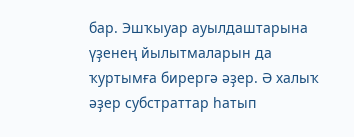бар. Эшҡыуар ауылдаштарына үҙенең йылытмаларын да ҡуртымға бирергә әҙер. Ә халыҡ әҙер субстраттар һатып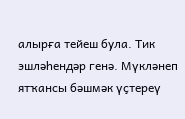алырға тейеш була. Тик эшләһендәр генә. Мүкләнеп ятҡансы бәшмәк үҫтереү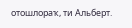отошлораҡ, ти Альберт.